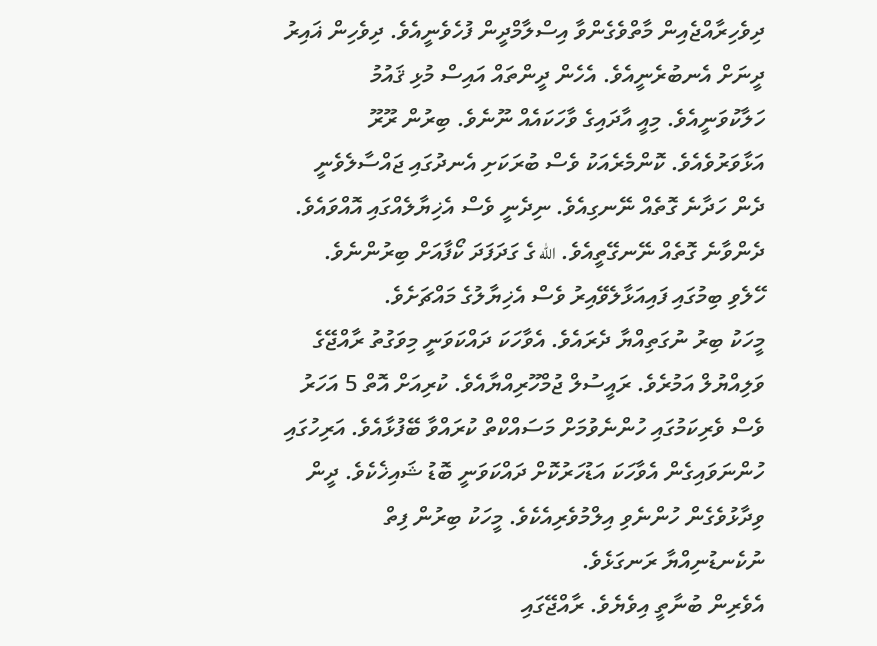ދިވެހިރާއްޖެއިން މާތްވެގެންވާ އިސްލާމްދީން ފުހެވެނީއެވެ. ދިވެހިން ޣައިރު ދީނަށް އެނބުރެނީއެވެ. އެހެން ދީންތައް އައިސް މުޅި ޤައުމު ހަލާކުވަނީއެވެ. މިއީ އާދައިގެ ވާހަކައެއް ނޫނެވެ. ބިރުން ރޫރޫ އަޅާވަރުވެއެވެ. ކޮންމެރެއަކު ވެސް ބުރަކަށި އެނދުގައި ޖައްސާލެވެނީ ދެން ހަދާނެ ގޮތެއް ނޭނގިއެވެ. ނިދެނީ ވެސް އެޚިޔާލެއްގައި އޮއްވައެވެ. ދެންވާނެ ގޮތެއް ނޭނގޭތީއެވެ. الله ގެ ގަދަފަދަ ކޯފާއަށް ބިރުންނެވެ. ހޭލެވި ބިމުގައި ފައިއަޅާލެވޭއިރު ވެސް އެޚިޔާލުގެ މައްޗަށެވެ.
މީހަކު ބިރު ނުގަތިއްޔާ ދެރައެވެ. އެވާހަކަ ދައްކަވަނީ މިވަގުތު ރާއްޖޭގެ ވަލިއްޔުލް އަމުރެވެ. ރައީސުލް ޖުމްހޫރިއްޔާއެވެ. ކުރިއަށް އޮތް 5 އަހަރު ވެސް ވެރިކަމުގައި ހުންނެވުމަށް މަސައްކްތް ކުރައްވާ ބޭފުޅާއެވެ. އަރިހުގައި ހުންނަވައިގެން އެވާހަކަ އަޑުހަރުކޮށް ދައްކަވަނީ ބޮޑު ޝައިޚެކެވެ. ދީން ވިދާޅުވެގެން ހުންނެވި އިލްމުވެރިއެކެވެ. މީހަކު ބިރުން ފިތް ނުކެނޑުނިއްޔާ ރަނގަޅެވެ.
އެވެރިން ބުނާތީ އިވެޔެވެ. ރާއްޖޭގައި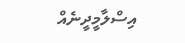އިސްލާމީދީނެއް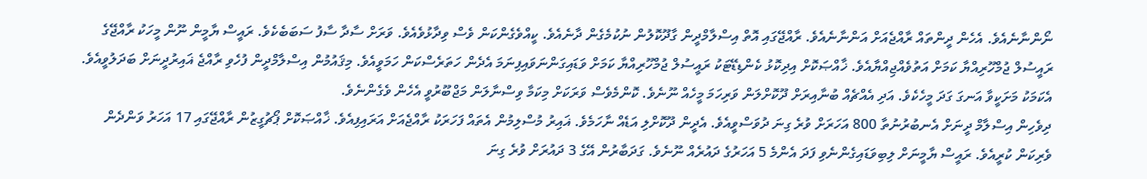ނޯންނާނެއެވެ. އެހެން ދީންތައް ރާއްޖެއަށް އަންނާނެއެވެ. ރާއްޖޭގައި އޮތް އިސްލާމްދީން ގާދޫކޮލުން ނުކުމެގެން ދާނެއެވެ. ކީއްވެގެންކަން ވެސް ވިދާޅުވެއެވެ. ވަރަށް ސާދާ ސާފު ސަބަބެކެވެ. ރައީސް ޔާމީން ނޫން މީހަކު ރާއްޖޭގެ ރައީސުލް ޖުމްހޫރިއްޔާ ކަމަށް އަތުވެއްޖިއްޔާއެވެ. ޚާއްޞަކޮށް އިދިކޮޅު ކެންޑިޑޭޓަކު ރައީސުލް ޖުމްހޫރިއްޔާ ކަމަށް ވަޑައިގަންނަވައިފިނަމަ އެދެން ހަތަރެސްކަން ހަމަވީއެވެ. މިޤައުމުން އިސްލާމްދީން ފުހެވި ރާއްޖެ ޣައިރުދީނަށް ބަދަލުވީއެވެ.
އެކަމަކު މަށަކީވާ އަނގަ ގަދަ މީހެކެވެ. އަދި އެއްޗެއް ބުނާއިރަށް ދޫކޮށްލަން ވަރިހަމަ މީހެއް ނޫނެވެ. ކޮންމެވެސް ވަރަކަށް މިކަމާ ވިސްނާލަން މަޖްބޫރުވީ އެހެން ވެގެންނެވެ.
ދިވެހިން އިސްލާމް ދީނަށް އެނބުރުނުތާ 800 އަހަރަށް ވުރެ ގިނަ ދުވަސްވީއެވެ. އެދީން ދޫކޮށްލި އަޑެއް ނާހަމެވެ. ޣައިރު މުސްލިމުން އެތައް ފަހަރަކު ރާއްޖެއަށް އަރައިފިއެވެ. ޚާއްޞަކޮށް ޕޯޗުގީޒުން ރާއްޖޭގައި 17 އަހަރު ވަންދެން ވެރިކަން ކުރީއެވެ. ރައީސް ޔާމީނަށް ލިބިވަޑައިގެންނެވި ފަދަ އެންމެ 5 އަހަރުގެ ދައުރެއް ނޫނެވެ. ގަދަބާރުން އޭގެ 3 ދައުރަށް ވުރެ ގިނަ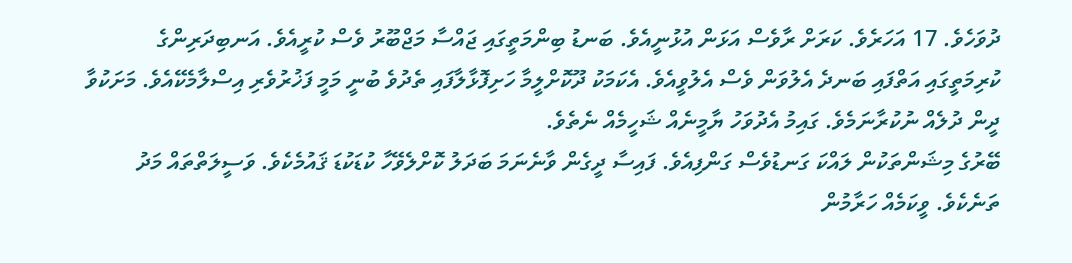ދުވަހެވެ. 17 އަހަރެވެ. ކަރަށް ރާވެސް އަޅަން އުޅުނީއެވެ. ބަނޑު ބިންމަތީގައި ޖައްސާ މަޖްބޫރު ވެސް ކުރީއެވެ. އަނބިދަރިންގެ ކުރިމަތީގައި އަތްފައި ބަނދެ އެލުވަން ވެސް އެލުވީއެވެ. އެކަމަކު ދޫކޮށްލީމާ ހަށިފޮޅާލާފައި ތެދުވެ ބުނީ މަމީ ފަޚުރުވެރި އިސްލާމެކޭއެވެ. މަށަކުވާ ދީން ދުލެއް ނުކުރާނަމެވެ. ގައިމު އެދުވަހު ޔާމީނެއް ޝަހީމެއް ނެތެވެ.
ބޭރުގެ މިޝަންތަކުން ލައްކަ ގަނޑުވެސް ގަންފިއެވެ. ފައިސާ ދީގެން ވާނެނަމަ ބަދަލު ކޮށްލެވޭހާ ކުޑަކުޑަ ޤައުމެކެވެ. ވަސީލަތްތައް މަދު ތަނެކެވެ. ވީކަމެއް ހަރާމުން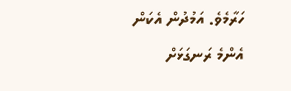ހަރާމެވެ. އަމުދުން އެކަން އެންމެ ރަނގަޅަށް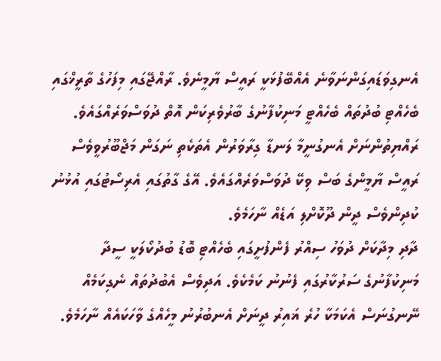އެނގިވަޑައިގަންނަވާނެ އެއްބޭފުޅަކީ ރައީސް ޔާމީނެވެ. ރާއްޖޭގައި މިފަހުގެ ތާރީޚްގައި ބެހެއްޓި ބުދުތައް ބެހެއްޓީ މަނިކުފާނުގެ ބާރުވެރިކަން އޮތް ދުވަސްވަރެއްގައެވެ. ރައްޔިތުންނަށް އެނގުނީމާ ލަނޑާ ގިރާވަރުން އެތަކެތި ނަގަން މަޖްބޫރުވީވެސް ރައީސް ޔާމީންގެ ބަސް ވިކޭ ދުވަސްވަރެއްގައެވެ. އޭގެ ގާތުގައި އެރިސޯޓުގައި އުޅުނު ކުދިންވެސް ދީން ދޫކޮށްލި އަޑެއް ނާހަމެވެ.
ދާދި މިދާކަށް ދުވަހު ސިއްރު ފެންފުށީގައި ބެހެއްޓި ބޮޑު ބުދުކޯލަކީ ސީދާ މަނިކުފާނުގެ ސަރުކާރުގައި ފެނުނު ކަމެކެވެ. އަދިވެސް އެބުދުތައް ނެގިކަމެއް ނޭނގުނަސް އެކަމަކާ ހުރެ ޣައިރު ދީނަށް އެނބުރުނު މީހެއްގެ ވާހަކައެއް ނާހަމެވެ.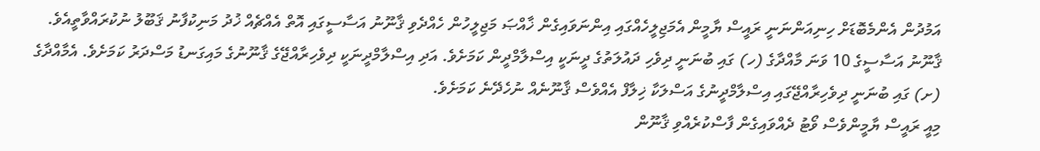އަމުދުން އެންމެބޮޑަށް ހިނިއަންނަނީ ރައީސް ޔާމީން އެމަޖިލީހެއްގައި އިންނަވައިގެން ޚާއްޞަ މަޖިލީހުން ހެއްދެވި ޤާނޫނު އަސާސީގައި އޮތް އެއްޗެއް ޚުދު މަނިކުފާނު ޤަބޫލު ނުކުރައްވާތީއެވެ. ޤާނޫނު އަސާސީގެ 10 ވަނަ މާއްދާގެ (ހ) ގައި ބުނަނީ ދިވެހި ދައުލަތުގެ ދީނަކީ އިސްލާމްދީން ކަމަށެވެ. އަދި އިސްލާމްދީނަކީ ދިވެހިރާއްޖޭގެ ޤާނޫނުގެ މައިގަނޑު މަސްދަރު ކަމަށެވެ. އެމާއްދާގެ (ށ) ގައި ބުނަނީ ދިވެހިރާއްޖޭގައި އިސްލާމްދީނުގެ އަސްލަކާ ޚިލާފް އެއްވެސް ޤާނޫނެއް ނުހެދޭނެ ކަމަށެވެ.
މިއީ ރައީސް ޔާމީންވެސް ވޯޓު ދެއްވައިގެން ފާސްކުރެއްވި ޤާނޫން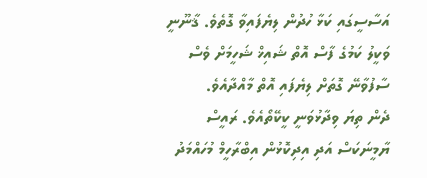އަސާސީގައި ކަޅާ ހުދުން ލިޔެފައިވާ ގޮތެވެ. ޤާނޫނީ ވަކީލު ކަމުގެ ފާސް އޮތް ޝައިޚް ޝަހީމަށް ވެސް ސާފުވާނޭ ގޮތަށް ލިޔެފައި އޮތް މާއްދާއެވެ.
ދެން ތިޔަ ވިދާޅުވަނީ ކީކޭތޯއެވެ. ރައީސް ޔާމީނަކަސް އަދި އިދިކޮޅުން އިބްރާހީމް މުހައްމަދު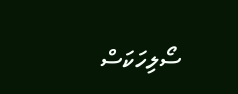ސޯލިހަކަސް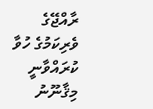ރާއްޖޭގެ ވެރިކަމުގެ ހުވާ ކުރައްވާނީ މިޤާނޫނު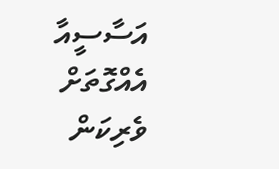އަސާސީއާ އެއްގޮތަށް ވެރިކަން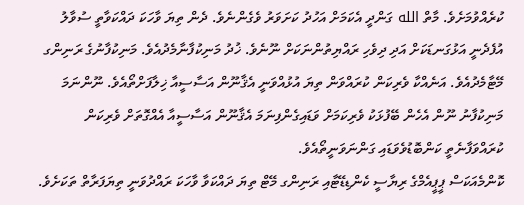ކުރެއްވުމަށެވެ. މާތް الله ގަންދީ އެކަމަށް އަހުދު ކަށަވަރު ވެގެންނެވެ. ދެން ތިޔަ ވާހަކަ ދައްކަވާތީ ސުވާލު އުފެދެނީ އަޅުގަނޑަކަށް އަދި ދިވެހި ރައްޔިތުންނަކަށް ނޫނެވެ. ޚުދު މަނިކުފާނާމެދުއެވެ. މަނިކުފާނުގެ ރަނިންގ މޭޓާމެދުއެވެ. އަނެއްކާ ވެރިކަން ކުރައްވަން ތިޔަ އުޅުއްވަނީ އެޤާނޫން އަސާސީއާ ޚިލާފަށްތޯއެވެ. ނޫންނަމަ މަނިކުފާނު ނޫން އެހެން ބޭފުޅަކު ވެރިކަމަށް ވަޑައިގެންފިނަމަ އެޤާނޫން އަސާސީއާ އެއްގޮތަށް ވެރިކަން ކުރައްވަފާނެތީ ކަންބޮޑުވެވަޑައި ގަންނަވަނީތޯއެވެ.
ކޮންމެއަކަސް ޕީޕީއެމްގެ ރިޔާސީ ކެންޑިޑޭޓާއި ރަނިންގ މޭޓް ތިޔަ ދައްކަވާ ވާހަކަ ރައްދުވަނީ ތިޔަފަރާތް ތަކަށެވެ.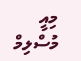މިއީ މުސްލިމް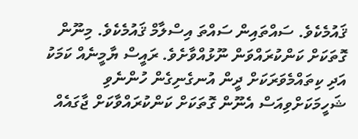ޤައުމެކެވެ. ސައްތައިން ސައްތަ އިސްލާމް ޤައުމެކެވެ. މިނޫން ގޮތަކަށް ކަންކުރައްވަން ނޫޅުއްވާށެވެ. ރައީސް ޔާމީނެއް ކަމަކު އަދި ކިތައްމެވަރަކަށް ދީން އުނގެނިގެން ހުންނެވި ޝަހީމަކަށްވިއަސް އެނޫން ގޮތަކަށް ކަންކުރައްވާކަށް ޖާގައެއް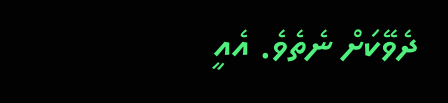ދެވޭކަށް ނެތެވެ. އެއީ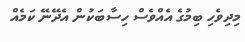މިދިވެހި ބިމުގެ އެއްވެސް ހިސާބަކުން އެދޭނޭ ކަމެއް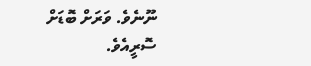ނޫނެވެ. ވަރަށް ބޮޑަށް ސޮރީއެވެ.